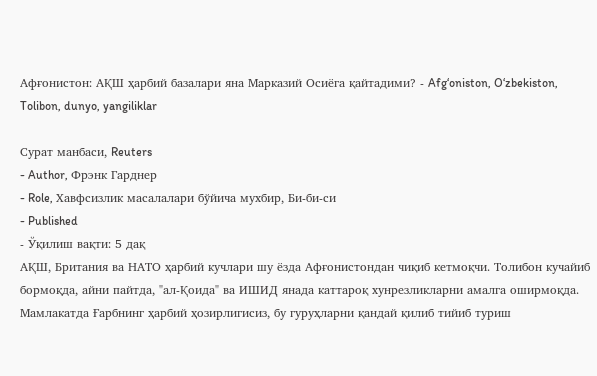Афғонистон: АҚШ ҳарбий базалари яна Марказий Осиёга қайтадими? - Afg‘oniston, O‘zbekiston, Tolibon, dunyo, yangiliklar

Сурат манбаси, Reuters
- Author, Фрэнк Гарднер
- Role, Хавфсизлик масалалари бўйича мухбир, Би-би-си
- Published
- Ўқилиш вақти: 5 дақ
АҚШ, Британия ва НАТО ҳарбий кучлари шу ёзда Афғонистондан чиқиб кетмоқчи. Толибон кучайиб бормоқда, айни пайтда, "ал-Қоида" ва ИШИД янада каттароқ хунрезликларни амалга оширмоқда. Мамлакатда Ғарбнинг ҳарбий ҳозирлигисиз, бу гуруҳларни қандай қилиб тийиб туриш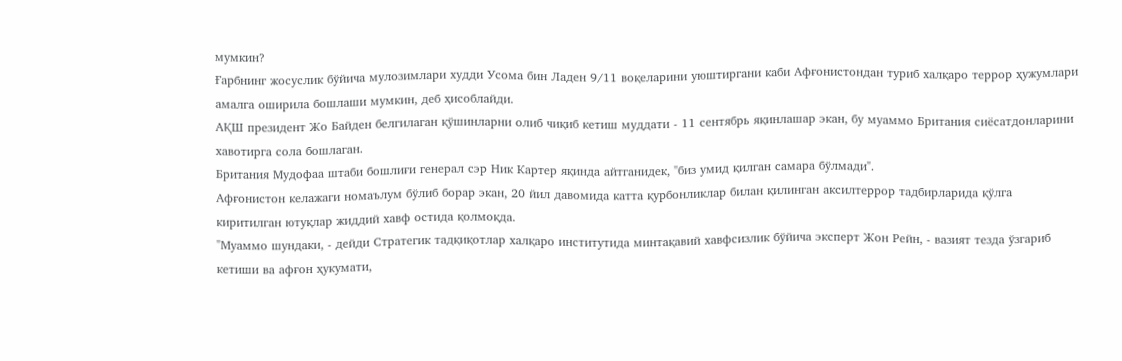мумкин?
Ғарбнинг жосуслик бўйича мулозимлари худди Усома бин Ладен 9/11 воқеларини уюштиргани каби Афғонистондан туриб халқаро террор ҳужумлари амалга оширила бошлаши мумкин, деб ҳисоблайди.
АҚШ президент Жо Байден белгилаган қўшинларни олиб чиқиб кетиш муддати - 11 сентябрь яқинлашар экан, бу муаммо Британия сиёсатдонларини хавотирга сола бошлаган.
Британия Мудофаа штаби бошлиғи генерал сэр Ник Картер яқинда айтганидек, "биз умид қилган самара бўлмади".
Афғонистон келажаги номаълум бўлиб борар экан, 20 йил давомида катта қурбонликлар билан қилинган аксилтеррор тадбирларида қўлга киритилган ютуқлар жиддий хавф остида қолмоқда.
"Муаммо шундаки, - дейди Стратегик тадқиқотлар халқаро институтида минтақавий хавфсизлик бўйича эксперт Жон Рейн, - вазият тезда ўзгариб кетиши ва афғон ҳукумати,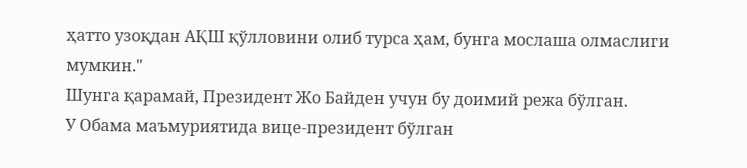ҳатто узоқдан АҚШ қўлловини олиб турса ҳам, бунга мослаша олмаслиги мумкин."
Шунга қарамай, Президент Жо Байден учун бу доимий режа бўлган.
У Обама маъмуриятида вице-президент бўлган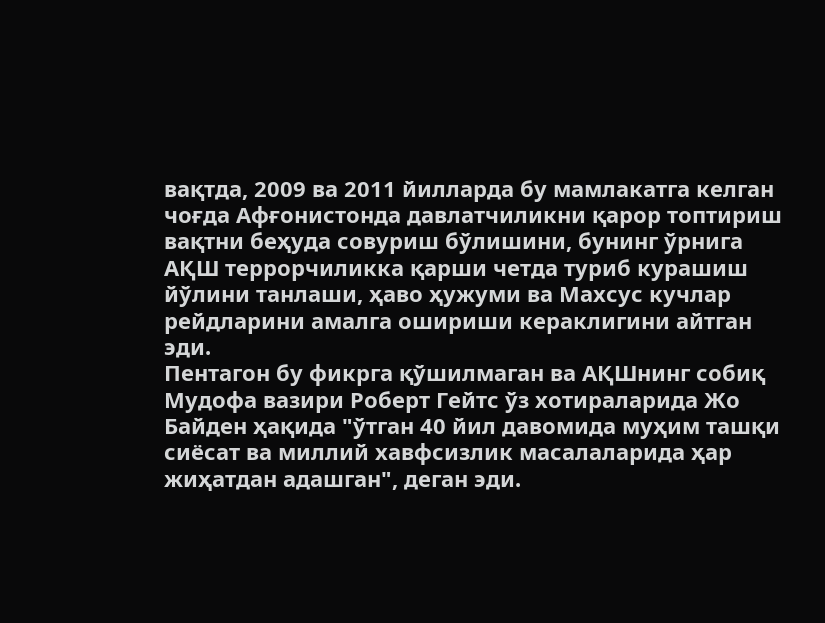вақтда, 2009 ва 2011 йилларда бу мамлакатга келган чоғда Афғонистонда давлатчиликни қарор топтириш вақтни беҳуда совуриш бўлишини, бунинг ўрнига АҚШ террорчиликка қарши четда туриб курашиш йўлини танлаши, ҳаво ҳужуми ва Махсус кучлар рейдларини амалга ошириши кераклигини айтган эди.
Пентагон бу фикрга қўшилмаган ва АҚШнинг собиқ Мудофа вазири Роберт Гейтс ўз хотираларида Жо Байден ҳақида "ўтган 40 йил давомида муҳим ташқи сиёсат ва миллий хавфсизлик масалаларида ҳар жиҳатдан адашган", деган эди.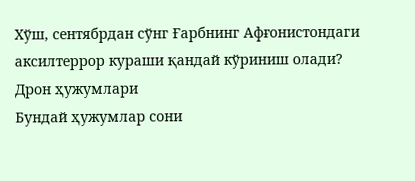Хўш, сентябрдан сўнг Ғарбнинг Афғонистондаги аксилтеррор кураши қандай кўриниш олади?
Дрон ҳужумлари
Бундай ҳужумлар сони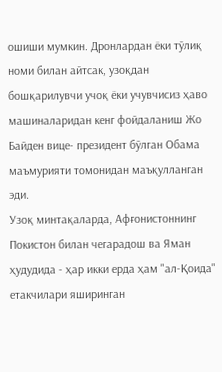ошиши мумкин. Дронлардан ёки тўлиқ номи билан айтсак, узоқдан бошқарилувчи учоқ ёки учувчисиз ҳаво машиналаридан кенг фойдаланиш Жо Байден вице- президент бўлган Обама маъмурияти томонидан маъқулланган эди.
Узоқ минтақаларда, Афғонистоннинг Покистон билан чегарадош ва Яман ҳудудида - ҳар икки ерда ҳам "ал-Қоида" етакчилари яширинган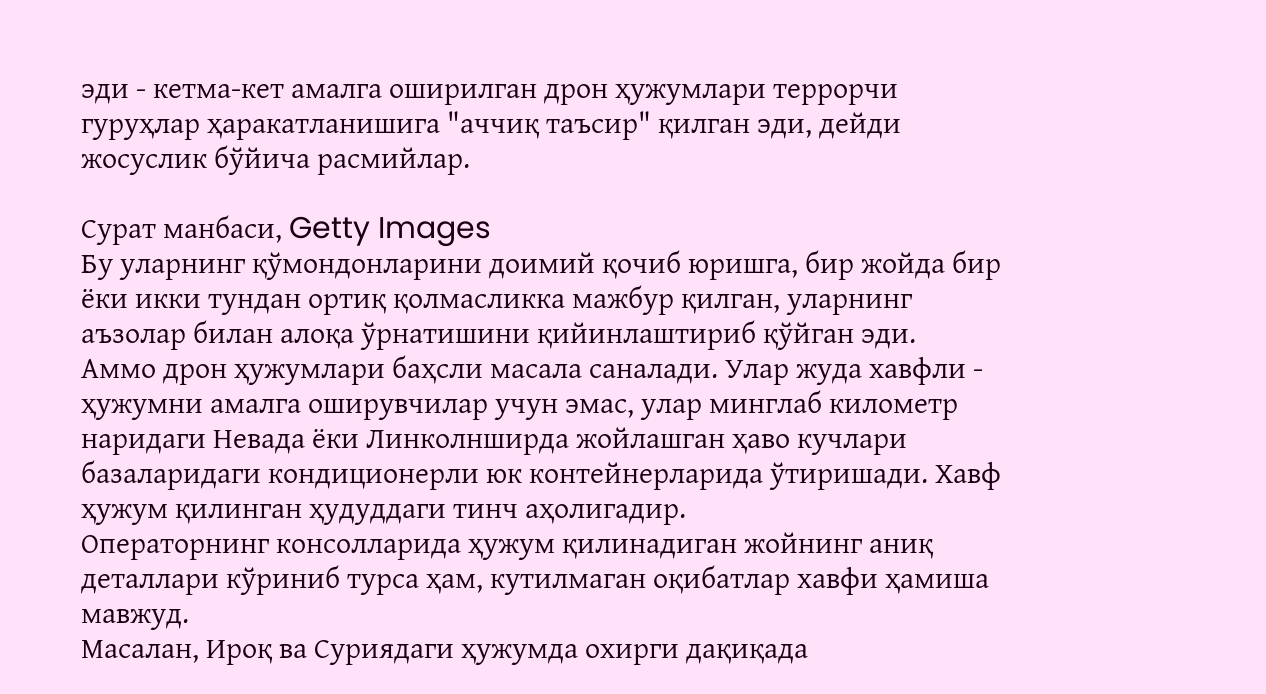эди - кетма-кет амалга оширилган дрон ҳужумлари террорчи гуруҳлар ҳаракатланишига "аччиқ таъсир" қилган эди, дейди жосуслик бўйича расмийлар.

Сурат манбаси, Getty Images
Бу уларнинг қўмондонларини доимий қочиб юришга, бир жойда бир ёки икки тундан ортиқ қолмасликка мажбур қилган, уларнинг аъзолар билан алоқа ўрнатишини қийинлаштириб қўйган эди.
Аммо дрон ҳужумлари баҳсли масала саналади. Улар жуда хавфли - ҳужумни амалга оширувчилар учун эмас, улар минглаб километр наридаги Невада ёки Линколнширда жойлашган ҳаво кучлари базаларидаги кондиционерли юк контейнерларида ўтиришади. Хавф ҳужум қилинган ҳудуддаги тинч аҳолигадир.
Операторнинг консолларида ҳужум қилинадиган жойнинг аниқ деталлари кўриниб турса ҳам, кутилмаган оқибатлар хавфи ҳамиша мавжуд.
Масалан, Ироқ ва Суриядаги ҳужумда охирги дақиқада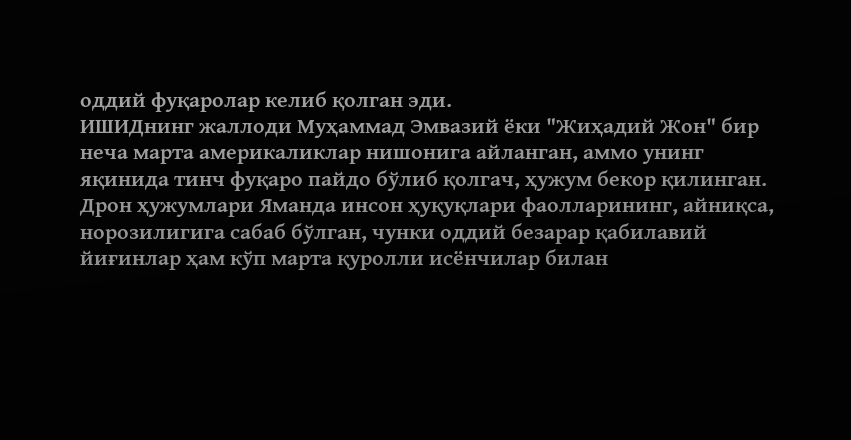оддий фуқаролар келиб қолган эди.
ИШИДнинг жаллоди Муҳаммад Эмвазий ёки "Жиҳадий Жон" бир неча марта америкаликлар нишонига айланган, аммо унинг яқинида тинч фуқаро пайдо бўлиб қолгач, ҳужум бекор қилинган.
Дрон ҳужумлари Яманда инсон ҳуқуқлари фаолларининг, айниқса, норозилигига сабаб бўлган, чунки оддий безарар қабилавий йиғинлар ҳам кўп марта қуролли исёнчилар билан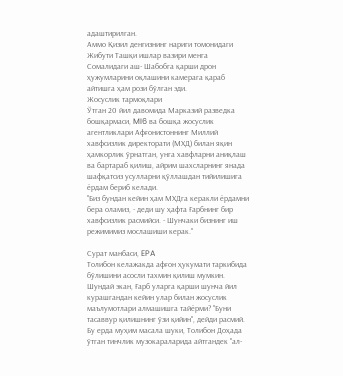адаштирилган.
Аммо Қизил денгизнинг нариги томонидаги Жибути Ташқи ишлар вазири менга Сомалидаги аш- Шабобга қарши дрон ҳужумларини оқлашини камерага қараб айтишга ҳам рози бўлган эди.
Жосуслик тармоқлари
Ўтган 20 йил давомида Марказий разведка бошқармаси, MI6 ва бошқа жосуслик агентликлари Афғонистоннинг Миллий хавфсизлик директорати (МХД) билан яқин ҳамкорлик ўрнатган, унга хавфларни аниқлаш ва бартараб қилиш, айрим шахсларнинг янада шафқатсиз усулларни қўллашдан тийилишига ёрдам бериб келади.
"Биз бундан кейин ҳам МХДга керакли ёрдамни бера оламиз, - деди шу ҳафта Ғарбнинг бир хавфсизлик расмийси. - Шунчаки бизнинг иш режимимиз мослашиши керак."

Сурат манбаси, EPA
Толибон келажакда афғон ҳукумати таркибида бўлишини асосли тахмин қилиш мумкин. Шундай экан, Ғарб уларга қарши шунча йил курашгандан кейин улар билан жосуслик маълумотлари алмашишга тайёрми? "Буни тасаввур қилишнинг ўзи қийин", дейди расмий.
Бу ерда муҳим масала шуки, Толибон Доҳада ўтган тинчлик музокараларида айтгандек "ал-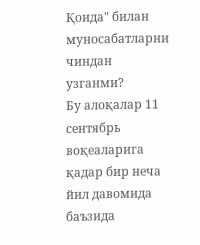Қоида" билан муносабатларни чиндан узганми?
Бу алоқалар 11 сентябрь воқеаларига қадар бир неча йил давомида баъзида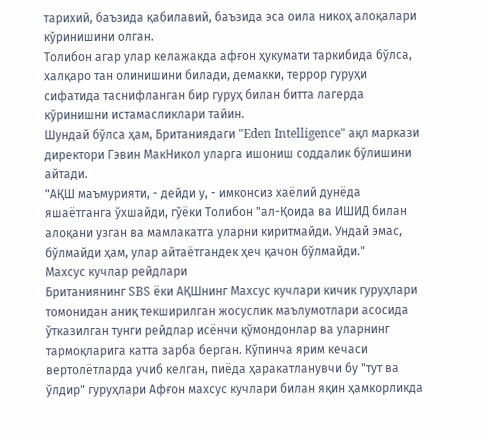тарихий, баъзида қабилавий, баъзида эса оила никоҳ алоқалари кўринишини олган.
Толибон агар улар келажакда афғон ҳукумати таркибида бўлса, халқаро тан олинишини билади, демакки, террор гуруҳи сифатида таснифланган бир гуруҳ билан битта лагерда кўринишни истамасликлари тайин.
Шундай бўлса ҳам, Британиядаги "Eden Intelligence" ақл маркази директори Гэвин МакНикол уларга ишониш соддалик бўлишини айтади.
"АҚШ маъмурияти, - дейди у, - имконсиз хаёлий дунёда яшаётганга ўхшайди, гўёки Толибон "ал-Қоида ва ИШИД билан алоқани узган ва мамлакатга уларни киритмайди. Ундай эмас, бўлмайди ҳам, улар айтаётгандек ҳеч қачон бўлмайди."
Махсус кучлар рейдлари
Британиянинг SBS ёки АҚШнинг Махсус кучлари кичик гуруҳлари томонидан аниқ текширилган жосуслик маълумотлари асосида ўтказилган тунги рейдлар исёнчи қўмондонлар ва уларнинг тармоқларига катта зарба берган. Кўпинча ярим кечаси вертолётларда учиб келган, пиёда ҳаракатланувчи бу "тут ва ўлдир" гуруҳлари Афғон махсус кучлари билан яқин ҳамкорликда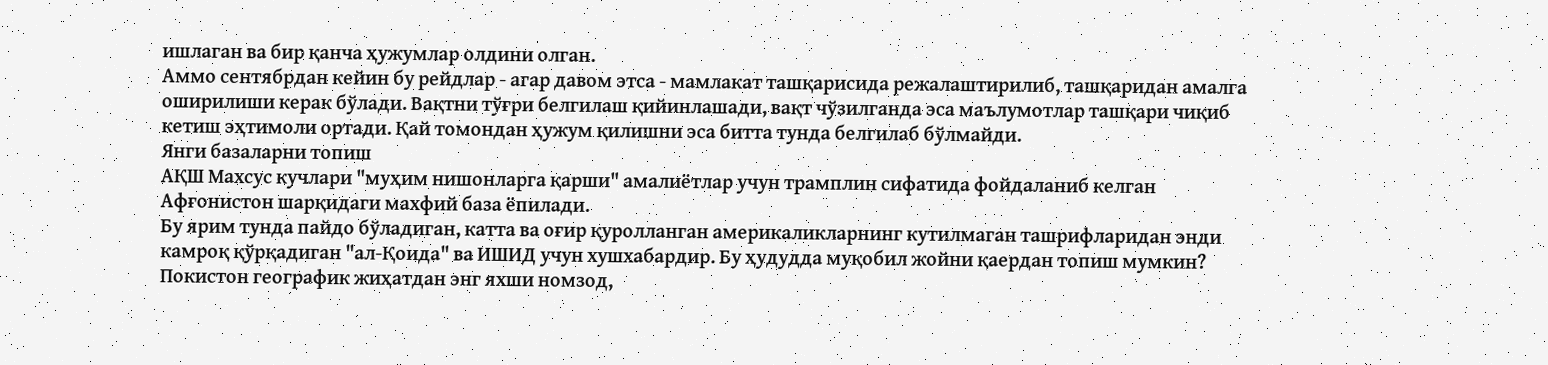ишлаган ва бир қанча ҳужумлар олдини олган.
Аммо сентябрдан кейин бу рейдлар - агар давом этса - мамлакат ташқарисида режалаштирилиб, ташқаридан амалга оширилиши керак бўлади. Вақтни тўғри белгилаш қийинлашади, вақт чўзилганда эса маълумотлар ташқари чиқиб кетиш эҳтимоли ортади. Қай томондан ҳужум қилишни эса битта тунда белгилаб бўлмайди.
Янги базаларни топиш
АҚШ Махсус кучлари "муҳим нишонларга қарши" амалиётлар учун трамплин сифатида фойдаланиб келган Афғонистон шарқидаги махфий база ёпилади.
Бу ярим тунда пайдо бўладиган, катта ва оғир қуролланган америкаликларнинг кутилмаган ташрифларидан энди камроқ қўрқадиган "ал-Қоида" ва ИШИД учун хушхабардир. Бу ҳудудда муқобил жойни қаердан топиш мумкин?
Покистон географик жиҳатдан энг яхши номзод,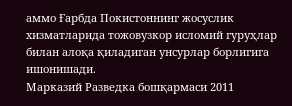аммо Ғарбда Покистоннинг жосуслик хизматларида тожовузкор исломий гуруҳлар билан алоқа қиладиган унсурлар борлигига ишонишади.
Марказий Разведка бошқармаси 2011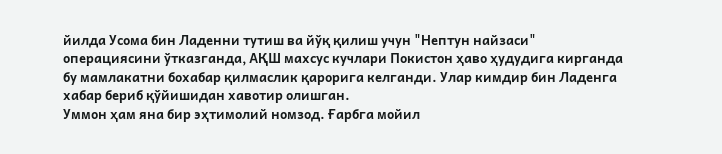йилда Усома бин Ладенни тутиш ва йўқ қилиш учун "Нептун найзаси" операциясини ўтказганда, АҚШ махсус кучлари Покистон ҳаво ҳудудига кирганда бу мамлакатни бохабар қилмаслик қарорига келганди. Улар кимдир бин Ладенга хабар бериб қўйишидан хавотир олишган.
Уммон ҳам яна бир эҳтимолий номзод. Ғарбга мойил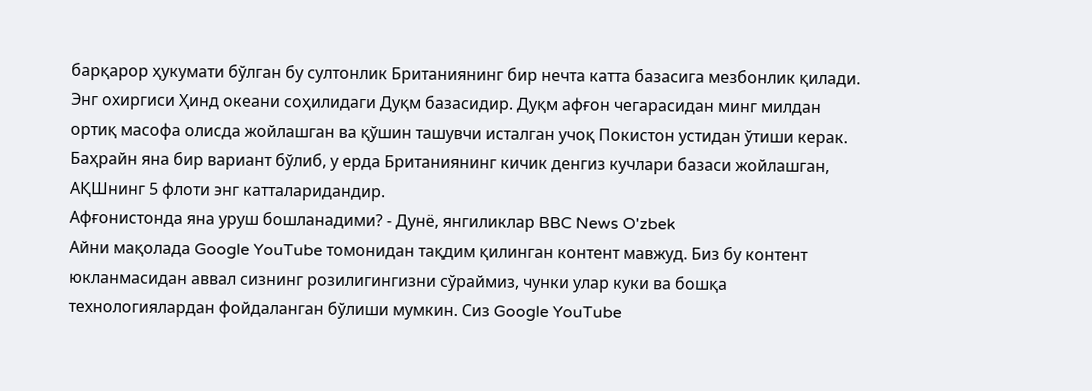барқарор ҳукумати бўлган бу султонлик Британиянинг бир нечта катта базасига мезбонлик қилади.
Энг охиргиси Ҳинд океани соҳилидаги Дуқм базасидир. Дуқм афғон чегарасидан минг милдан ортиқ масофа олисда жойлашган ва қўшин ташувчи исталган учоқ Покистон устидан ўтиши керак.
Баҳрайн яна бир вариант бўлиб, у ерда Британиянинг кичик денгиз кучлари базаси жойлашган, АҚШнинг 5 флоти энг катталаридандир.
Афғонистонда яна уруш бошланадими? - Дунё, янгиликлар BBC News O'zbek
Айни мақолада Google YouTube томонидан тақдим қилинган контент мавжуд. Биз бу контент юкланмасидан аввал сизнинг розилигингизни сўраймиз, чунки улар куки ва бошқа технологиялардан фойдаланган бўлиши мумкин. Сиз Google YouTube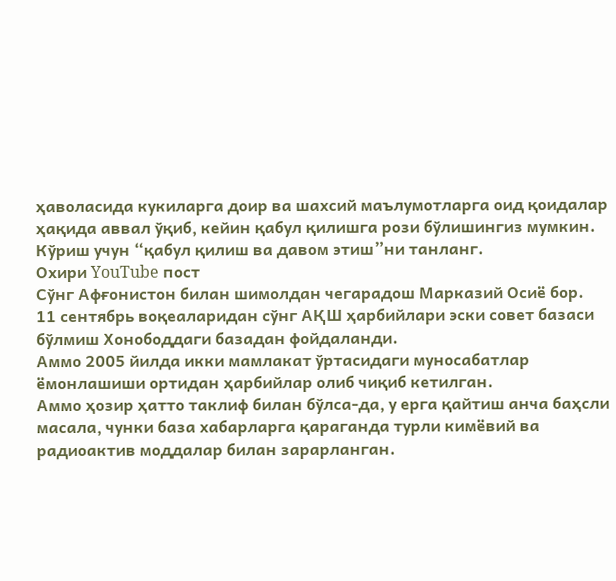ҳаволасида кукиларга доир ва шахсий маълумотларга оид қоидалар ҳақида аввал ўқиб, кейин қабул қилишга рози бўлишингиз мумкин. Кўриш учун “қабул қилиш ва давом этиш”ни танланг.
Охири YouTube пост
Сўнг Афғонистон билан шимолдан чегарадош Марказий Осиё бор.
11 сентябрь воқеаларидан сўнг АҚШ ҳарбийлари эски совет базаси бўлмиш Хонободдаги базадан фойдаланди.
Аммо 2005 йилда икки мамлакат ўртасидаги муносабатлар ёмонлашиши ортидан ҳарбийлар олиб чиқиб кетилган.
Аммо ҳозир ҳатто таклиф билан бўлса-да, у ерга қайтиш анча баҳсли масала, чунки база хабарларга қараганда турли кимёвий ва радиоактив моддалар билан зарарланган.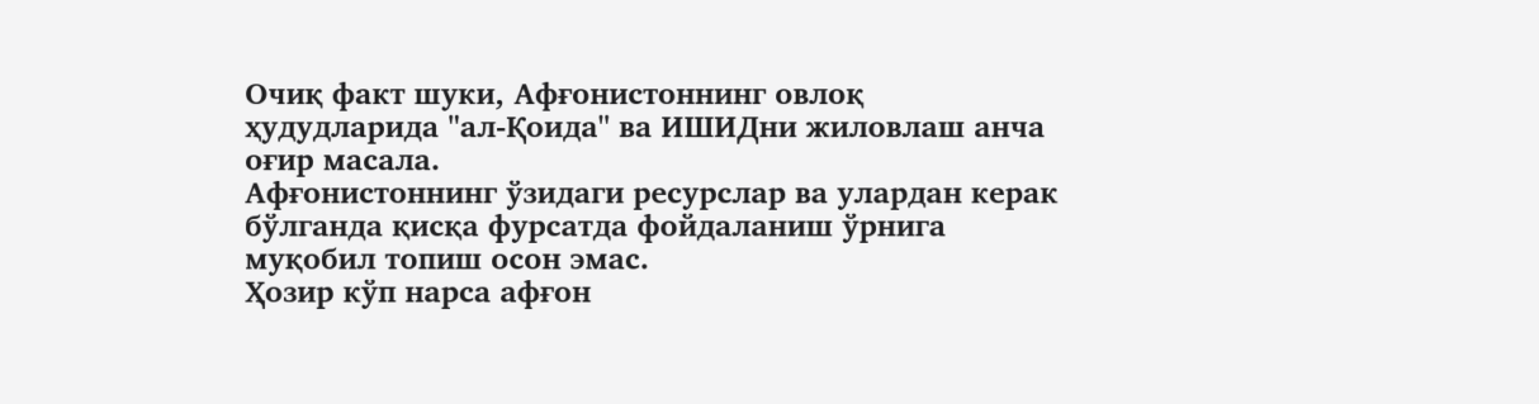Очиқ факт шуки, Афғонистоннинг овлоқ ҳудудларида "ал-Қоида" ва ИШИДни жиловлаш анча оғир масала.
Афғонистоннинг ўзидаги ресурслар ва улардан керак бўлганда қисқа фурсатда фойдаланиш ўрнига муқобил топиш осон эмас.
Ҳозир кўп нарса афғон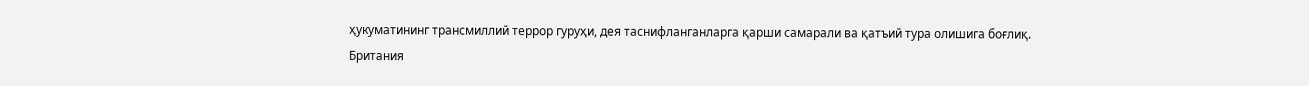ҳукуматининг трансмиллий террор гуруҳи, дея таснифланганларга қарши самарали ва қатъий тура олишига боғлиқ.
Британия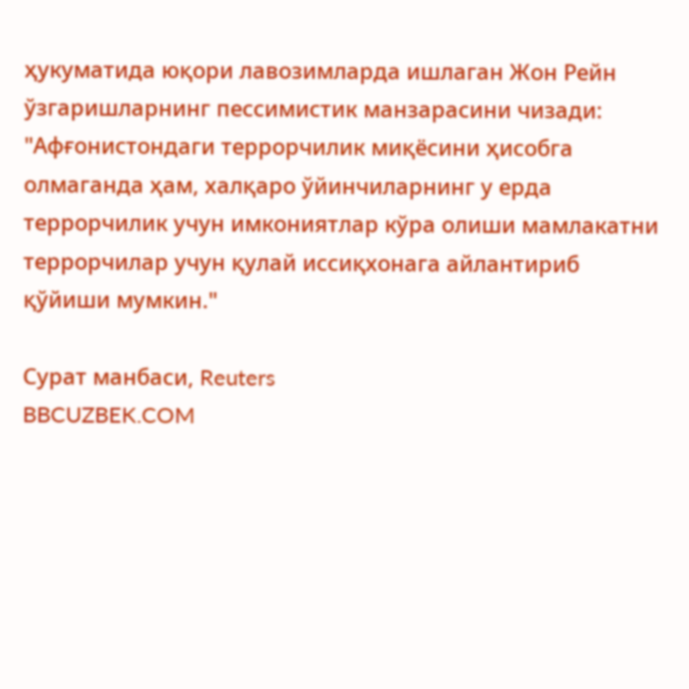ҳукуматида юқори лавозимларда ишлаган Жон Рейн ўзгаришларнинг пессимистик манзарасини чизади: "Афғонистондаги террорчилик миқёсини ҳисобга олмаганда ҳам, халқаро ўйинчиларнинг у ерда террорчилик учун имкониятлар кўра олиши мамлакатни террорчилар учун қулай иссиқхонага айлантириб қўйиши мумкин."

Сурат манбаси, Reuters
BBCUZBEK.COM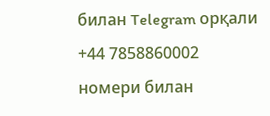билан Telegram орқали +44 7858860002 номери билан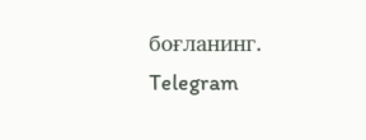боғланинг.
Telegram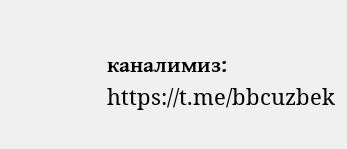каналимиз: https://t.me/bbcuzbek